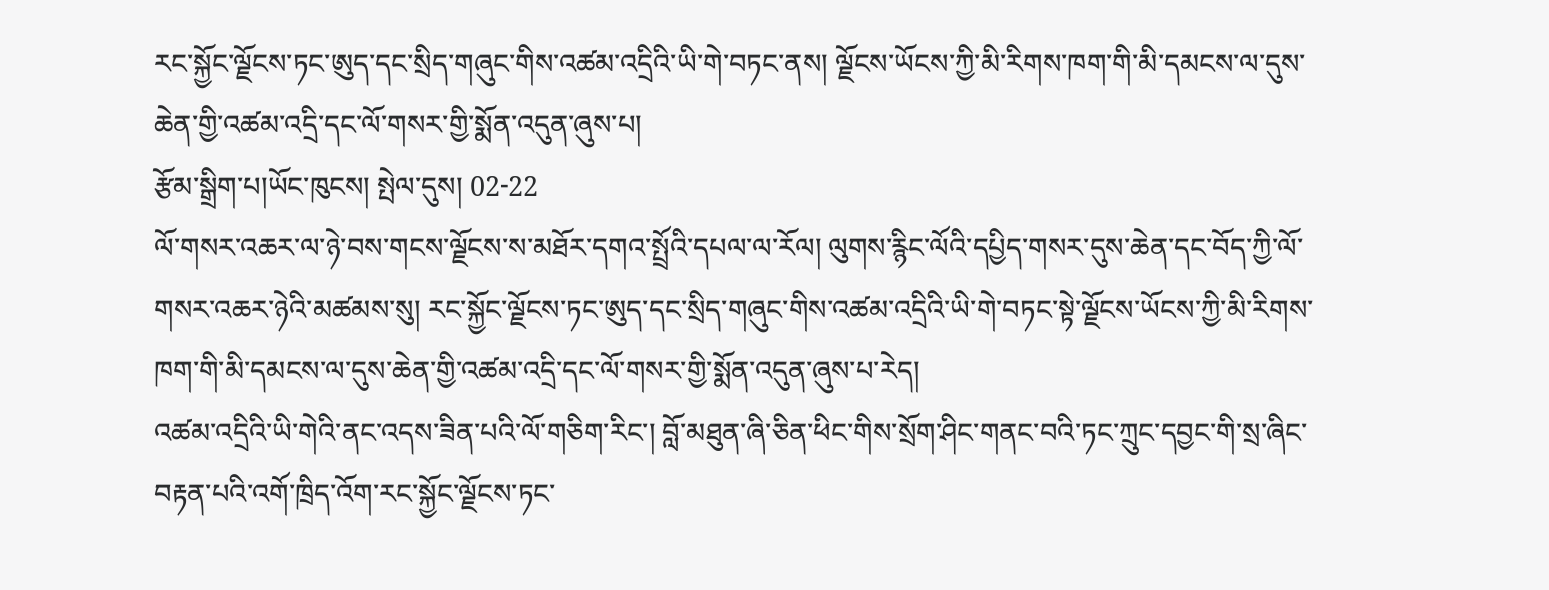རང་སྐྱོང་ལྗོངས་ཏང་ཨུད་དང་སྲིད་གཞུང་གིས་འཚམ་འདྲིའི་ཡི་གེ་བཏང་ནས། ལྗོངས་ཡོངས་ཀྱི་མི་རིགས་ཁག་གི་མི་དམངས་ལ་དུས་ཆེན་གྱི་འཚམ་འདྲི་དང་ལོ་གསར་གྱི་སྨོན་འདུན་ཞུས་པ།
རྩོམ་སྒྲིག་པ།ཡོང་ཁུངས། སྤེལ་དུས། 02-22
ལོ་གསར་འཆར་ལ་ཉེ་བས་གངས་ལྗོངས་ས་མཐོར་དགའ་སྤྲོའི་དཔལ་ལ་རོལ། ལུགས་རྙིང་ལོའི་དཔྱིད་གསར་དུས་ཆེན་དང་བོད་ཀྱི་ལོ་གསར་འཆར་ཉེའི་མཚམས་སུ། རང་སྐྱོང་ལྗོངས་ཏང་ཨུད་དང་སྲིད་གཞུང་གིས་འཚམ་འདྲིའི་ཡི་གེ་བཏང་སྟེ་ལྗོངས་ཡོངས་ཀྱི་མི་རིགས་ཁག་གི་མི་དམངས་ལ་དུས་ཆེན་གྱི་འཚམ་འདྲི་དང་ལོ་གསར་གྱི་སྨོན་འདུན་ཞུས་པ་རེད།
འཚམ་འདྲིའི་ཡི་གེའི་ནང་འདས་ཟིན་པའི་ལོ་གཅིག་རིང་། བློ་མཐུན་ཞི་ཅིན་ཕིང་གིས་སྲོག་ཤིང་གནང་བའི་ཏང་ཀྲུང་དབྱང་གི་སྲ་ཞིང་བརྟན་པའི་འགོ་ཁྲིད་འོག་རང་སྐྱོང་ལྗོངས་ཏང་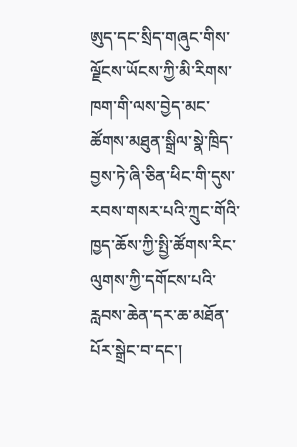ཨུད་དང་སྲིད་གཞུང་གིས་ལྗོངས་ཡོངས་ཀྱི་མི་རིགས་ཁག་གི་ལས་བྱེད་མང་ཚོགས་མཐུན་སྒྲིལ་སྣེ་ཁྲིད་བྱས་ཏེ་ཞི་ཅིན་ཕིང་གི་དུས་རབས་གསར་པའི་ཀྲུང་གོའི་ཁྱད་ཆོས་ཀྱི་སྤྱི་ཚོགས་རིང་ལུགས་ཀྱི་དགོངས་པའི་རླབས་ཆེན་དར་ཆ་མཐོན་པོར་སྒྲེང་བ་དང་།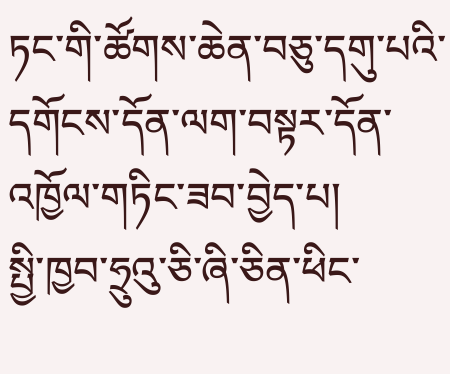ཏང་གི་ཚོགས་ཆེན་བཅུ་དགུ་པའི་དགོངས་དོན་ལག་བསྟར་དོན་འཁྱོལ་གཏིང་ཟབ་བྱེད་པ།
སྤྱི་ཁྱབ་ཧྲུའུ་ཅི་ཞི་ཅིན་ཕིང་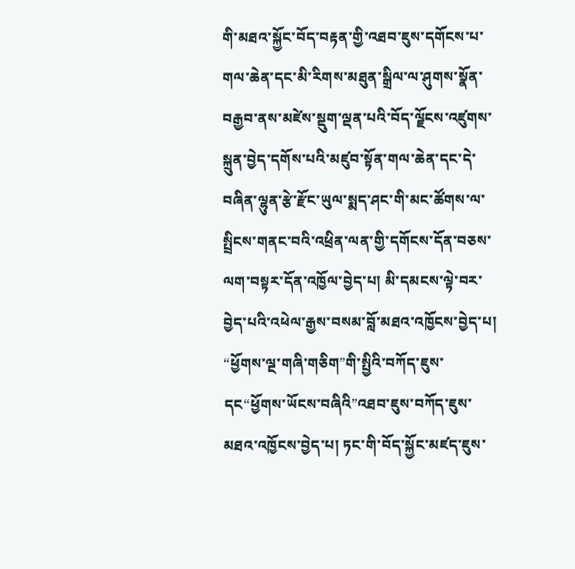གི་མཐའ་སྐྱོང་བོད་བརྟན་གྱི་འཐབ་ཇུས་དགོངས་པ་གལ་ཆེན་དང་མི་རིགས་མཐུན་སྒྲིལ་ལ་ཤུགས་སྣོན་བརྒྱབ་ནས་མཛེས་སྡུག་ལྡན་པའི་བོད་ལྗོངས་འཛུགས་སྐྲུན་བྱེད་དགོས་པའི་མཛུབ་སྟོན་གལ་ཆེན་དང་དེ་བཞིན་ལྷུན་རྩེ་རྫོང་ཡུལ་སྨད་ཤང་གི་མང་ཚོགས་ལ་སྤྲིངས་གནང་བའི་འཕྲིན་ལན་གྱི་དགོངས་དོན་བཅས་ལག་བསྟར་དོན་འཁྱོལ་བྱེད་པ། མི་དམངས་ལྟེ་བར་བྱེད་པའི་འཕེལ་རྒྱས་བསམ་བློ་མཐའ་འཁྱོངས་བྱེད་པ། “ཕྱོགས་ལྔ་གཞི་གཅིག”གི་སྤྱིའི་བཀོད་ཇུས་དང“ཕྱོགས་ཡོངས་བཞིའི”འཐབ་ཇུས་བཀོད་ཇུས་མཐའ་འཁྱོངས་བྱེད་པ། ཏང་གི་བོད་སྐྱོང་མཛད་ཇུས་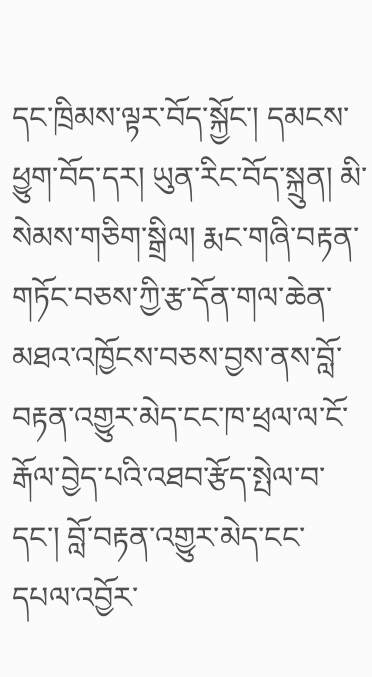དང་ཁྲིམས་ལྟར་བོད་སྐྱོང་། དམངས་ཕྱུག་བོད་དར། ཡུན་རིང་བོད་སྐྲུན། མི་སེམས་གཅིག་སྒྲིལ། རྨང་གཞི་བརྟན་གཏོང་བཅས་ཀྱི་རྩ་དོན་གལ་ཆེན་མཐའ་འཁྱོངས་བཅས་བྱས་ནས་བློ་བརྟན་འགྱུར་མེད་ངང་ཁ་ཕྲལ་ལ་ངོ་རྒོལ་བྱེད་པའི་འཐབ་རྩོད་སྤེལ་བ་དང་། བློ་བརྟན་འགྱུར་མེད་ངང་དཔལ་འབྱོར་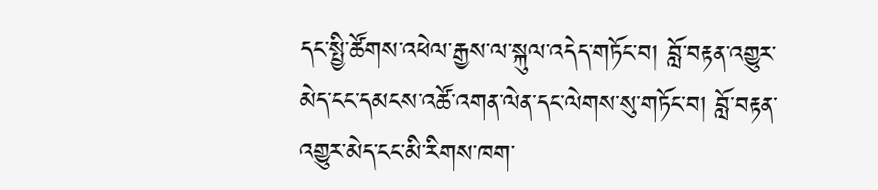དང་སྤྱི་ཚོགས་འཕེལ་རྒྱས་ལ་སྐུལ་འདེད་གཏོང་བ། བློ་བརྟན་འགྱུར་མེད་ངང་དམངས་འཚོ་འགན་ལེན་དང་ལེགས་སུ་གཏོང་བ། བློ་བརྟན་འགྱུར་མེད་ངང་མི་རིགས་ཁག་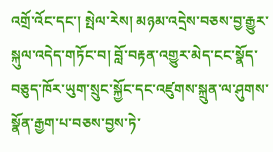འགྲོ་འོང་དང་། སྤེལ་རེས། མཉམ་འདྲེས་བཅས་བྱ་རྒྱུར་སྐུལ་འདེད་གཏོང་བ། བློ་བརྟན་འགྱུར་མེད་ངང་སྣོད་བཅུད་ཁོར་ཡུག་སྲུང་སྐྱོང་དང་འཛུགས་སྐྲུན་ལ་ཤུགས་སྣོན་རྒྱག་པ་བཅས་བྱས་ཏེ་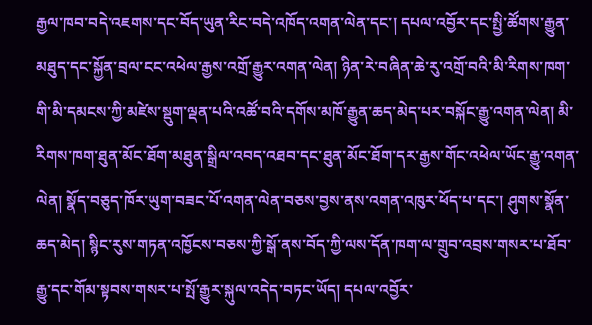རྒྱལ་ཁབ་བདེ་འཇགས་དང་བོད་ཡུན་རིང་བདེ་འཁོད་འགན་ལེན་དང་། དཔལ་འབྱོར་དང་སྤྱི་ཚོགས་རྒྱུན་མཐུད་དང་སྐྱོན་བྲལ་ངང་འཕེལ་རྒྱས་འགྲོ་རྒྱུར་འགན་ལེན། ཉིན་རེ་བཞིན་ཆེ་རུ་འགྲོ་བའི་མི་རིགས་ཁག་གི་མི་དམངས་ཀྱི་མཛེས་སྡུག་ལྡན་པའི་འཚོ་བའི་དགོས་མཁོ་རྒྱུན་ཆད་མེད་པར་བསྐོང་རྒྱུ་འགན་ལེན། མི་རིགས་ཁག་ཐུན་མོང་ཐོག་མཐུན་སྒྲིལ་འབད་འཐབ་དང་ཐུན་མོང་ཐོག་དར་རྒྱས་གོང་འཕེལ་ཡོང་རྒྱུ་འགན་ལེན། སྣོད་བཅུད་ཁོར་ཡུག་བཟང་པོ་འགན་ལེན་བཅས་བྱས་ནས་འགན་འཁུར་ཕོད་པ་དང་། ཤུགས་སྣོན་ཆད་མེད། སྙིང་རུས་གཏན་འཁྱོངས་བཅས་ཀྱི་སྒོ་ནས་བོད་ཀྱི་ལས་དོན་ཁག་ལ་གྲུབ་འབྲས་གསར་པ་ཐོབ་རྒྱུ་དང་གོམ་སྟབས་གསར་པ་སྤོ་རྒྱུར་སྐུལ་འདེད་བཏང་ཡོད། དཔལ་འབྱོར་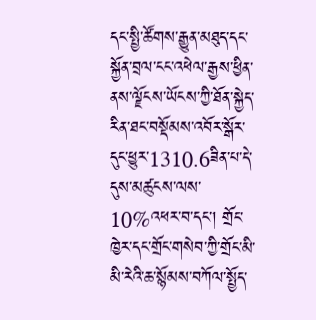དང་སྤྱི་ཚོགས་རྒྱུན་མཐུད་དང་སྐྱོན་བྲལ་ངང་འཕེལ་རྒྱས་ཕྱིན་ནས་ལྗོངས་ཡོངས་ཀྱི་ཐོན་སྐྱེད་རིན་ཐང་བསྡོམས་འབོར་སྒོར་དུང་ཕྱུར་1310.6ཟིན་པ་དེ་དུས་མཚུངས་ལས་10%འཕར་བ་དང་། གྲོང་ཁྱེར་དང་གྲོང་གསེབ་ཀྱི་གྲོང་མི་མི་རེའི་ཆ་སྙོམས་བཀོལ་སྤྱོད་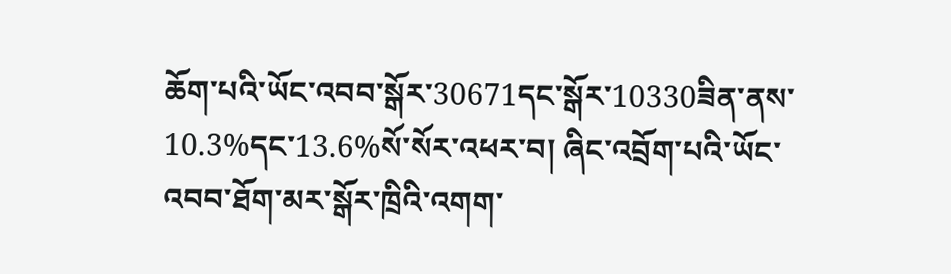ཆོག་པའི་ཡོང་འབབ་སྒོར་30671དང་སྒོར་10330ཟིན་ནས་10.3%དང་13.6%སོ་སོར་འཕར་བ། ཞིང་འབྲོག་པའི་ཡོང་འབབ་ཐོག་མར་སྒོར་ཁྲིའི་འགག་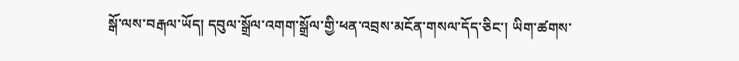སྒོ་ལས་བརྒལ་ཡོད། དབུལ་སྒྲོལ་འགག་སྒྲོལ་གྱི་ཕན་འབྲས་མངོན་གསལ་དོད་ཅིང་། ཡིག་ཚགས་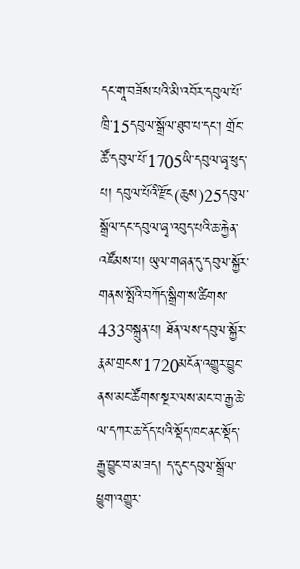དང་གཱ་བཟོས་པའི་མི་འབོར་དབུལ་པོ་ཁྲི་15དབུལ་སྒྲོལ་ཐུབ་པ་དང་། གྲོང་ཚོ་དབུལ་པོ་1705ཡི་དབུལ་ཞྭ་ཕུད་པ། དབུལ་པོའི་རྫོང(ཆུས)25དབུལ་སྒྲོལ་དང་དབུལ་ཞྭ་འབུད་པའི་ཆ་རྐྱེན་འཛོམས་པ། ཡུལ་གཞན་དུ་དབུལ་སྐྱོར་གནས་སྤོའི་བཀོད་སྒྲིག་ས་ཚིགས་433བསྐྲུན་པ། ཐོན་ལས་དབུལ་སྐྱོར་རྣམ་གྲངས་1720མངོན་འགྱུར་བྱུང་ནས་མང་ཚོགས་སྔར་ལས་མང་བ་རྒྱ་ཆེ་ལ་དཀར་ཆ་དོད་པའི་སྡོད་ཁང་ནང་སྡོད་རྒྱུ་བྱུང་བ་མ་ཟད། ད་དུང་དབུལ་སྒྲོལ་ཕྱུག་འགྱུར་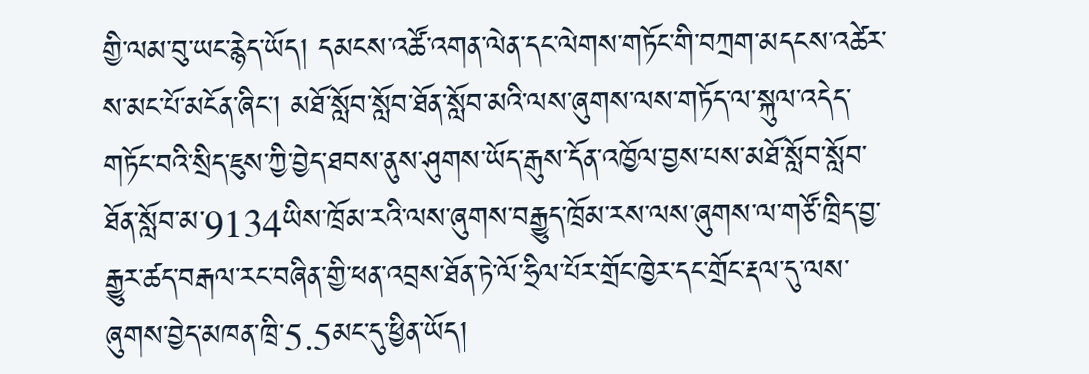གྱི་ལམ་བུ་ཡང་རྙེད་ཡོད། དམངས་འཚོ་འགན་ལེན་དང་ལེགས་གཏོང་གི་བཀྲག་མདངས་འཚེར་ས་མང་པོ་མངོན་ཞིང་། མཐོ་སློབ་སློབ་ཐོན་སློབ་མའི་ལས་ཞུགས་ལས་གཏོད་ལ་སྐུལ་འདེད་གཏོང་བའི་སྲིད་ཇུས་ཀྱི་བྱེད་ཐབས་ནུས་ཤུགས་ཡོད་རྒུས་དོན་འཁྱོལ་བྱས་པས་མཐོ་སློབ་སློབ་ཐོན་སློབ་མ་9134ཡིས་ཁྲོམ་རའི་ལས་ཞུགས་བརྒྱུད་ཁྲོམ་རས་ལས་ཞུགས་ལ་གཙོ་ཁྲིད་བྱ་རྒྱུར་ཚད་བརྒལ་རང་བཞིན་གྱི་ཕན་འབྲས་ཐོན་ཏེ་ལོ་ཧྲིལ་པོར་གྲོང་ཁྱེར་དང་གྲོང་རྡལ་དུ་ལས་ཞུགས་བྱེད་མཁན་ཁྲི་5.5མང་དུ་ཕྱིན་ཡོད།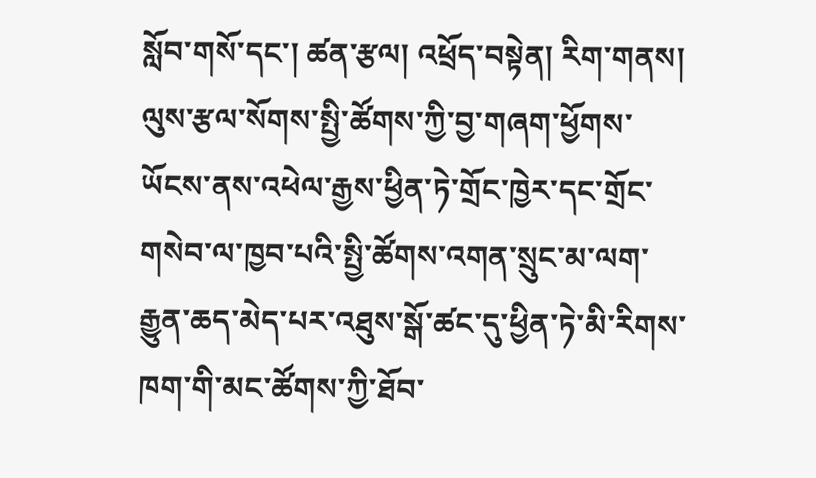སློབ་གསོ་དང་། ཚན་རྩལ། འཕྲོད་བསྟེན། རིག་གནས། ལུས་རྩལ་སོགས་སྤྱི་ཚོགས་ཀྱི་བྱ་གཞག་ཕྱོགས་ཡོངས་ནས་འཕེལ་རྒྱས་ཕྱིན་ཏེ་གྲོང་ཁྱེར་དང་གྲོང་གསེབ་ལ་ཁྱབ་པའི་སྤྱི་ཚོགས་འགན་སྲུང་མ་ལག་རྒྱུན་ཆད་མེད་པར་འཐུས་སྒོ་ཚང་དུ་ཕྱིན་ཏེ་མི་རིགས་ཁག་གི་མང་ཚོགས་ཀྱི་ཐོབ་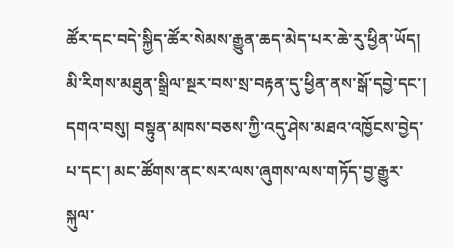ཚོར་དང་བདེ་སྐྱིད་ཚོར་སེམས་རྒྱུན་ཆད་མེད་པར་ཆེ་རུ་ཕྱིན་ཡོད། མི་རིགས་མཐུན་སྒྲིལ་སྔར་བས་སྲ་བརྟན་དུ་ཕྱིན་ནས་སྒོ་དབྱེ་དང་། དགའ་བསུ། བསྟུན་མཁས་བཅས་ཀྱི་འདུ་ཤེས་མཐའ་འཁྱོངས་བྱེད་པ་དང་། མང་ཚོགས་ནང་སར་ལས་ཞུགས་ལས་གཏོད་བྱ་རྒྱུར་སྐུལ་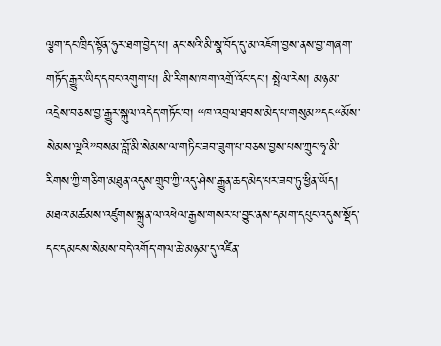ལྕག་དང་ཁྲིད་སྟོན་ཧུར་ཐག་བྱེད་པ། ནང་སའི་མི་སྣ་བོད་དུ་མ་འཇོག་བྱས་ནས་བྱ་གཞག་གཏོད་རྒྱུར་ཡིད་དབང་འགུག་པ། མི་རིགས་ཁག་འགྲོ་འོང་དང་། སྤེལ་རེས། མཉམ་འདྲེས་བཅས་བྱ་རྒྱུར་སྐུལ་འདེད་གཏོང་བ། “ཁ་འབྲལ་ཐབས་མེད་པ་གསུམ”དང“མོས་སེམས་ལྔའི”བསམ་བློ་མི་སེམས་ལ་གཏིང་ཟབ་ཟུག་པ་བཅས་བྱས་པས་ཀྲུང་ཧྭ་མི་རིགས་ཀྱི་གཅིག་མཐུན་འདུས་གྲུབ་ཀྱི་འདུ་ཤེས་རྒྱུན་ཆད་མེད་པར་ཟབ་ཏུ་ཕྱིན་ཡོད། མཐའ་མཚམས་འཛུགས་སྐྲུན་ལ་འཕེལ་རྒྱས་གསར་པ་བྱུང་ནས་དམག་དཔུང་འདུས་སྡོད་དང་དམངས་སེམས་བདེ་འགོད་གལ་ཆེ་མཉམ་དུ་འཛིན་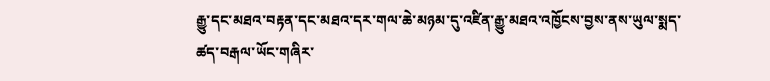རྒྱུ་དང་མཐའ་བརྟན་དང་མཐའ་དར་གལ་ཆེ་མཉམ་དུ་འཛིན་རྒྱུ་མཐའ་འཁྱོངས་བྱས་ནས་ཡུལ་སྨད་ཚད་བརྒལ་ཡོང་གཞིར་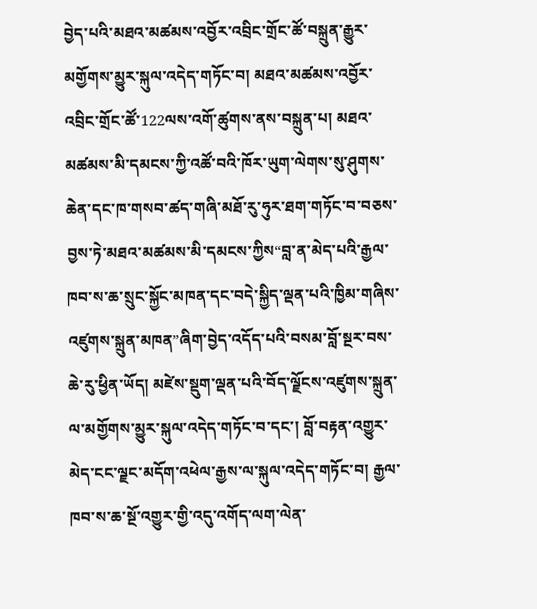བྱེད་པའི་མཐའ་མཚམས་འབྱོར་འབྲིང་གྲོང་ཚོ་བསྐྲུན་རྒྱུར་མགྱོགས་མྱུར་སྐུལ་འདེད་གཏོང་བ། མཐའ་མཚམས་འབྱོར་འབྲིང་གྲོང་ཚོ་122ལས་འགོ་ཚུགས་ནས་བསྐྲུན་པ། མཐའ་མཚམས་མི་དམངས་ཀྱི་འཚོ་བའི་ཁོར་ཡུག་ལེགས་སུ་ཤུགས་ཆེན་དང་ཁ་གསབ་ཚད་གཞི་མཐོ་རུ་ཧུར་ཐག་གཏོང་བ་བཅས་བྱས་ཏེ་མཐའ་མཚམས་མི་དམངས་ཀྱིས“བླ་ན་མེད་པའི་རྒྱལ་ཁབ་ས་ཆ་སྲུང་སྐྱོང་མཁན་དང་བདེ་སྐྱིད་ལྡན་པའི་ཁྱིམ་གཞིས་འཛུགས་སྐྲུན་མཁན”ཞིག་བྱེད་འདོད་པའི་བསམ་བློ་སྔར་བས་ཆེ་རུ་ཕྱིན་ཡོད། མཛེས་སྡུག་ལྡན་པའི་བོད་ལྗོངས་འཛུགས་སྐྲུན་ལ་མགྱོགས་མྱུར་སྐུལ་འདེད་གཏོང་བ་དང་། བློ་བརྟན་འགྱུར་མེད་ངང་ལྗང་མདོག་འཕེལ་རྒྱས་ལ་སྐུལ་འདེད་གཏོང་བ། རྒྱལ་ཁབ་ས་ཆ་སྔོ་འགྱུར་གྱི་འདུ་འགོད་ལག་ལེན་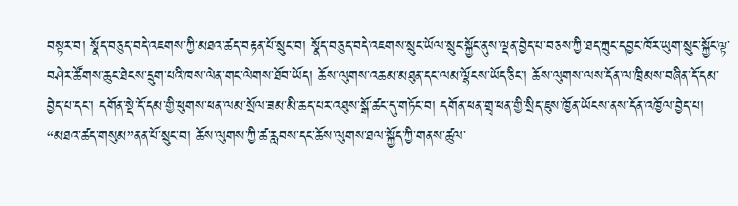བསྟར་བ། སྣོད་བཅུད་བདེ་འཇགས་ཀྱི་མཐའ་ཚད་བརྟན་པོ་སྲུང་བ། སྣོད་བཅུད་བདེ་འཇགས་སྲུང་ཡོལ་སྲུང་སྐྱོང་ནུས་ལྡན་བྱེད་པ་བཅས་ཀྱི་ཐད་ཀྲུང་དབྱང་ཁོར་ཡུག་སྲུང་སྐྱོང་ལྟ་བཤེར་ཚོགས་ཆུང་ཐེངས་དྲུག་པའི་ཁས་ལེན་གང་ལེགས་ཐོབ་ཡོད། ཆོས་ལུགས་འཆམ་མཐུན་དང་ལམ་ལྷོངས་ཡོད་ཅིང་། ཆོས་ལུགས་ལས་དོན་ལ་ཁྲིམས་བཞིན་དོ་དམ་བྱེད་པ་དང་། དགོན་སྡེ་དོ་དམ་གྱི་ཕུགས་ཕན་ལམ་སྲོལ་ཟམ་མི་ཆད་པར་འཐུས་སྒོ་ཚང་དུ་གཏོང་བ། དགོན་ཕན་གྲྭ་ཕན་གྱི་སྲིད་ཇུས་ཁྱོན་ཡོངས་ནས་དོན་འཁྱོལ་བྱེད་པ། “མཐའ་ཚད་གསུམ”ནན་པོ་སྲུང་བ། ཆོས་ལུགས་ཀྱི་ཚ་རླབས་དང་ཆོས་ལུགས་ཐལ་སྐྱོད་ཀྱི་གནས་ཚུལ་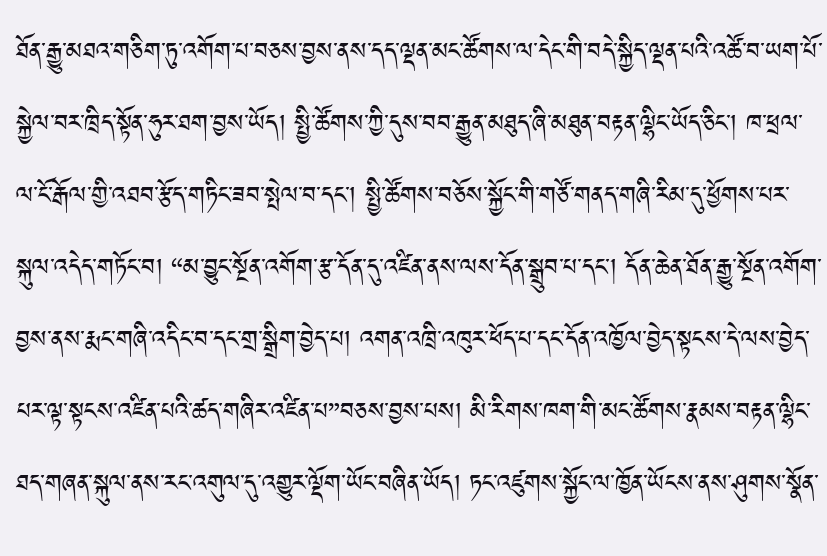ཐོན་རྒྱུ་མཐའ་གཅིག་ཏུ་འགོག་པ་བཅས་བྱས་ནས་དད་ལྡན་མང་ཚོགས་ལ་དེང་གི་བདེ་སྐྱིད་ལྡན་པའི་འཚོ་བ་ཡག་པོ་སྐྱེལ་བར་ཁྲིད་སྟོན་ཧུར་ཐག་བྱས་ཡོད། སྤྱི་ཚོགས་ཀྱི་དུས་བབ་རྒྱུན་མཐུད་ཞི་མཐུན་བརྟན་ལྷིང་ཡོད་ཅིང་། ཁ་ཕྲལ་ལ་ངོ་རྒོལ་གྱི་འཐབ་རྩོད་གཏིང་ཟབ་སྤེལ་བ་དང་། སྤྱི་ཚོགས་བཅོས་སྐྱོང་གི་གཙོ་གནད་གཞི་རིམ་དུ་ཕྱོགས་པར་སྐུལ་འདེད་གཏོང་བ། “མ་བྱུང་སྔོན་འགོག་རྩ་དོན་དུ་འཛིན་ནས་ལས་དོན་སྒྲུབ་པ་དང་། དོན་ཆེན་ཐོན་རྒྱུ་སྔོན་འགོག་བྱས་ནས་རྨང་གཞི་འདིང་བ་དང་གྲ་སྒྲིག་བྱེད་པ། འགན་འཁྲི་འཁུར་ཕོད་པ་དང་དོན་འཁྱོལ་བྱེད་སྟངས་དེ་ལས་བྱེད་པར་ལྟ་སྟངས་འཛིན་པའི་ཚད་གཞིར་འཛིན་པ”བཅས་བྱས་པས། མི་རིགས་ཁག་གི་མང་ཚོགས་རྣམས་བརྟན་ལྷིང་ཐད་གཞན་སྐུལ་ནས་རང་འགུལ་དུ་འགྱུར་ལྡོག་ཡོང་བཞིན་ཡོད། ཏང་འཛུགས་སྐྱོང་ལ་ཁྱོན་ཡོངས་ནས་ཤུགས་སྣོན་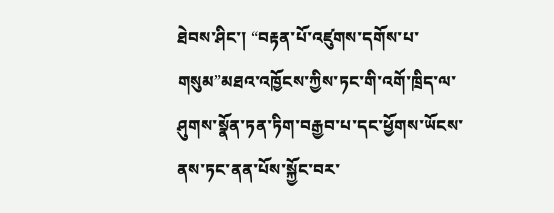ཐེབས་ཤིང་། “བརྟན་པོ་འཛུགས་དགོས་པ་གསུམ”མཐའ་འཁྱོངས་ཀྱིས་ཏང་གི་འགོ་ཁྲིད་ལ་ཤུགས་སྣོན་ཏན་ཏིག་བརྒྱབ་པ་དང་ཕྱོགས་ཡོངས་ནས་ཏང་ནན་པོས་སྐྱོང་བར་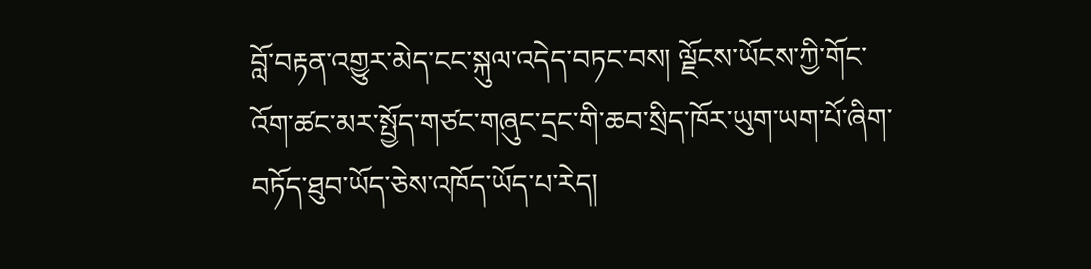བློ་བརྟན་འགྱུར་མེད་ངང་སྐུལ་འདེད་བཏང་བས། ལྗོངས་ཡོངས་ཀྱི་གོང་འོག་ཚང་མར་སྤྱོད་གཙང་གཞུང་དྲང་གི་ཆབ་སྲིད་ཁོར་ཡུག་ཡག་པོ་ཞིག་བཏོད་ཐུབ་ཡོད་ཅེས་འཁོད་ཡོད་པ་རེད།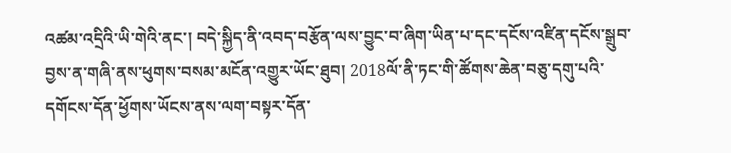འཚམ་འདྲིའི་ཡི་གེའི་ནང་། བདེ་སྐྱིད་ནི་འབད་བརྩོན་ལས་བྱུང་བ་ཞིག་ཡིན་པ་དང་དངོས་འཛིན་དངོས་སྒྲུབ་བྱས་ན་གཞི་ནས་ཕུགས་བསམ་མངོན་འགྱུར་ཡོང་ཐུབ། 2018ལོ་ནི་ཏང་གི་ཚོགས་ཆེན་བཅུ་དགུ་པའི་དགོངས་དོན་ཕྱོགས་ཡོངས་ནས་ལག་བསྟར་དོན་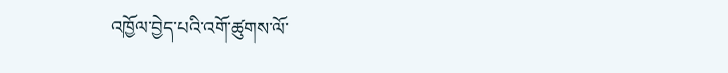འཁྱོལ་བྱེད་པའི་འགོ་ཚུགས་ལོ་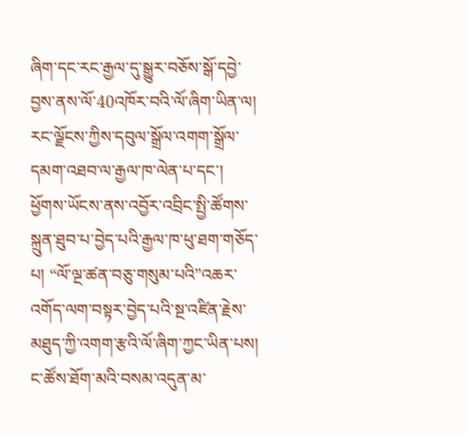ཞིག་དང་རང་རྒྱལ་དུ་སྒྱུར་བཅོས་སྒོ་དབྱེ་བྱས་ནས་ལོ་40འཁོར་བའི་ལོ་ཞིག་ཡིན་ལ། རང་ལྗོངས་ཀྱིས་དབུལ་སྒྲོལ་འགག་སྒྲོལ་དམག་འཐབ་ལ་རྒྱལ་ཁ་ལེན་པ་དང་། ཕྱོགས་ཡོངས་ནས་འབྱོར་འབྲིང་སྤྱི་ཚོགས་སྐྲུན་ཐུབ་པ་བྱེད་པའི་རྒྱལ་ཁ་ཕུ་ཐག་གཅོད་པ། “ལོ་ལྔ་ཚན་བཅུ་གསུམ་པའི”འཆར་འགོད་ལག་བསྟར་བྱེད་པའི་སྔ་འཛིན་རྗེས་མཐུད་ཀྱི་འགག་རྩའི་ལོ་ཞིག་ཀྱང་ཡིན་པས། ང་ཚོས་ཐོག་མའི་བསམ་འདུན་མ་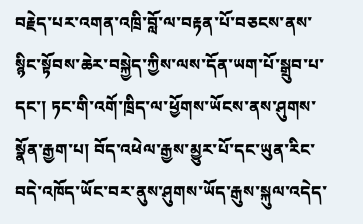བརྗེད་པར་འགན་འཁྲི་བློ་ལ་བརྟན་པོ་བཅངས་ནས་སྙིང་སྟོབས་ཆེར་བསྐྱེད་ཀྱིས་ལས་དོན་ཡག་པོ་སྒྲུབ་པ་དང་། ཏང་གི་འགོ་ཁྲིད་ལ་ཕྱོགས་ཡོངས་ནས་ཤུགས་སྣོན་རྒྱག་པ། བོད་འཕེལ་རྒྱས་མྱུར་པོ་དང་ཡུན་རིང་བདེ་འཁོད་ཡོང་བར་ནུས་ཤུགས་ཡོད་རྒུས་སྐུལ་འདེད་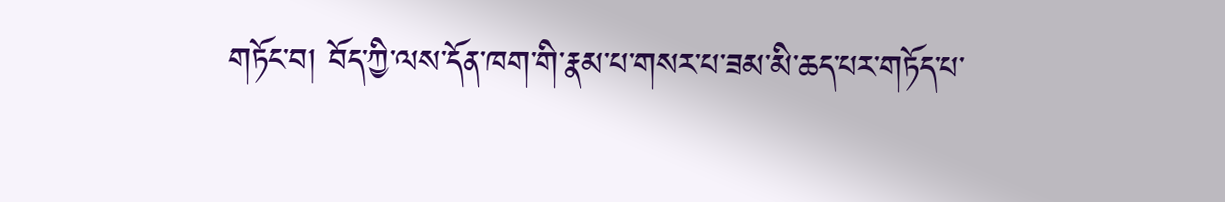གཏོང་བ། བོད་ཀྱི་ལས་དོན་ཁག་གི་རྣམ་པ་གསར་པ་ཟམ་མི་ཆད་པར་གཏོད་པ་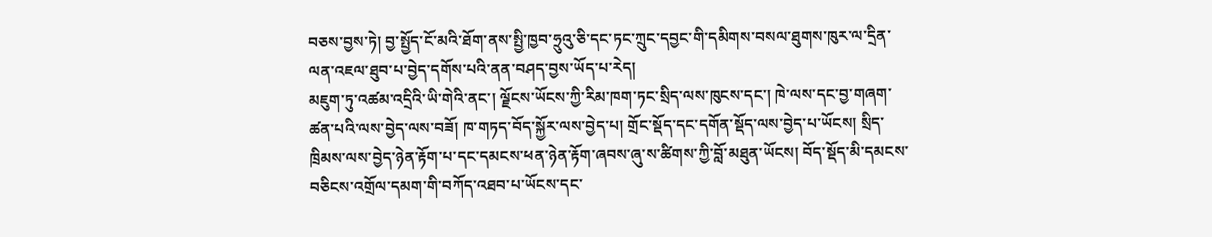བཅས་བྱས་ཏེ། བྱ་སྤྱོད་ངོ་མའི་ཐོག་ནས་སྤྱི་ཁྱབ་ཧྲུའུ་ཅི་དང་ཏང་ཀྲུང་དབྱང་གི་དམིགས་བསལ་ཐུགས་ཁུར་ལ་དྲིན་ལན་འཇལ་ཐུབ་པ་བྱེད་དགོས་པའི་ནན་བཤད་བྱས་ཡོད་པ་རེད།
མཇུག་ཏུ་འཚམ་འདྲིའི་ཡི་གེའི་ནང་། ལྗོངས་ཡོངས་ཀྱི་རིམ་ཁག་ཏང་སྲིད་ལས་ཁུངས་དང་། ཁེ་ལས་དང་བྱ་གཞག་ཚན་པའི་ལས་བྱེད་ལས་བཟོ། ཁ་གཏད་བོད་སྐྱོར་ལས་བྱེད་པ། གྲོང་སྡོད་དང་དགོན་སྡོད་ལས་བྱེད་པ་ཡོངས། སྲིད་ཁྲིམས་ལས་བྱེད་ཉེན་རྟོག་པ་དང་དམངས་ཕན་ཉེན་རྟོག་ཞབས་ཞུ་ས་ཚིགས་ཀྱི་བློ་མཐུན་ཡོངས། བོད་སྡོད་མི་དམངས་བཅིངས་འགྲོལ་དམག་གི་བཀོད་འཐབ་པ་ཡོངས་དང་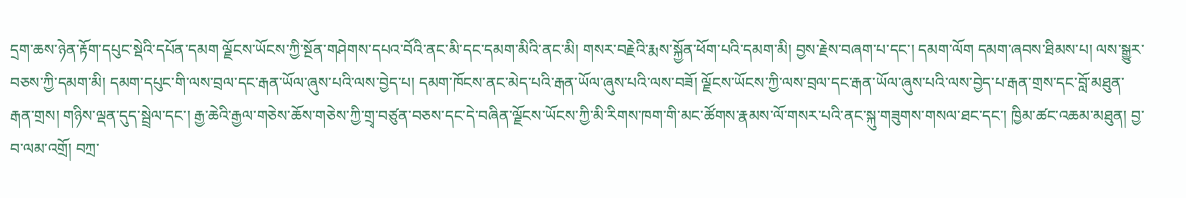དྲག་ཆས་ཉེན་རྟོག་དཔུང་སྡེའི་དཔོན་དམག ལྗོངས་ཡོངས་ཀྱི་སྔོན་གཤེགས་དཔའ་བོའི་ནང་མི་དང་དམག་མིའི་ནང་མི། གསར་བརྗེའི་རྨས་སྐྱོན་ཕོག་པའི་དམག་མི། བྱས་རྗེས་བཞག་པ་དང་། དམག་ལོག དམག་ཞབས་ཐིམས་པ། ལས་སྒྱུར་བཅས་ཀྱི་དམག་མི། དམག་དཔུང་གི་ལས་བྲལ་དང་རྒན་ཡོལ་ཞུས་པའི་ལས་བྱེད་པ། དམག་ཁོངས་ནང་མེད་པའི་རྒན་ཡོལ་ཞུས་པའི་ལས་བཟོ། ལྗོངས་ཡོངས་ཀྱི་ལས་བྲལ་དང་རྒན་ཡོལ་ཞུས་པའི་ལས་བྱེད་པ་རྒན་གྲས་དང་བློ་མཐུན་རྒན་གྲས། གཉིས་ལྡན་དུད་སྦྲེལ་དང་། རྒྱ་ཆེའི་རྒྱལ་གཅེས་ཆོས་གཅེས་ཀྱི་གྲྭ་བཙུན་བཅས་དང་དེ་བཞིན་ལྗོངས་ཡོངས་ཀྱི་མི་རིགས་ཁག་གི་མང་ཚོགས་རྣམས་ལོ་གསར་པའི་ནང་སྐུ་གཟུགས་གསལ་ཐང་དང་། ཁྱིམ་ཚང་འཆམ་མཐུན། བྱ་བ་ལམ་འགྲོ། བཀྲ་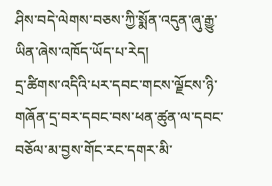ཤིས་བདེ་ལེགས་བཅས་ཀྱི་སྨོན་འདུན་ཞུ་རྒྱུ་ཡིན་ཞེས་འཁོད་ཡོད་པ་རེད།
དྲ་ཚིགས་འདིའི་པར་དབང་གངས་ལྗོངས་ཉི་གཞོན་དྲ་བར་དབང་བས་ཕན་ཚུན་ལ་དབང་བཅོལ་མ་བྱས་གོང་རང་དགར་མི་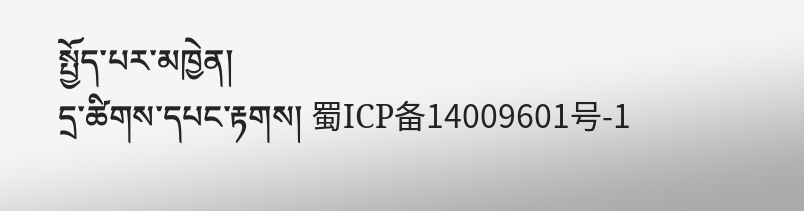སྤྱོད་པར་མཁྱེན།
དྲ་ཚིགས་དཔང་རྟགས། 蜀ICP备14009601号-1